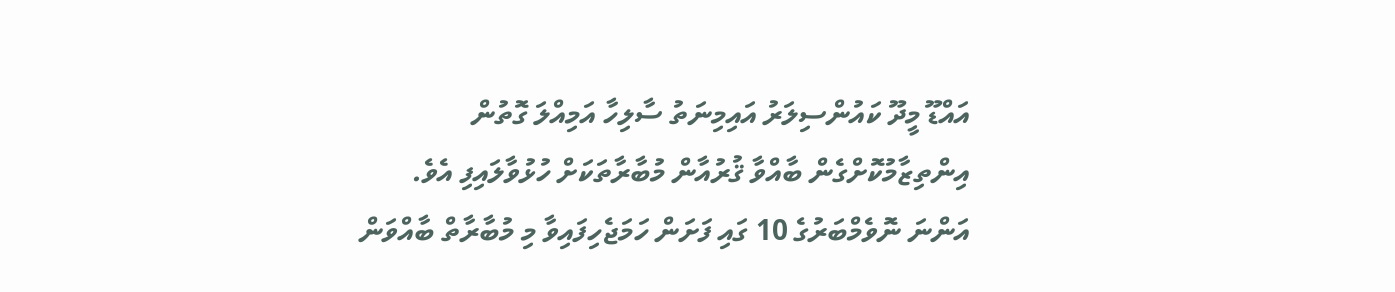އައްޑޫ މީދޫ ކައުންސިލަރު އައިމިނަތު ސާލިހާ އަމިއްލަ ގޮތުން އިންތިޒާމުކޮށްގެން ބާއްވާ ޤުރުއާން މުބާރާތަކަށް ހުޅުވާލައިފި އެވެ.
އަންނަ ނޮވެމްބަރުގެ 10 ގައި ފަށަން ހަމަޖެހިފައިވާ މި މުބާރާތް ބާއްވަން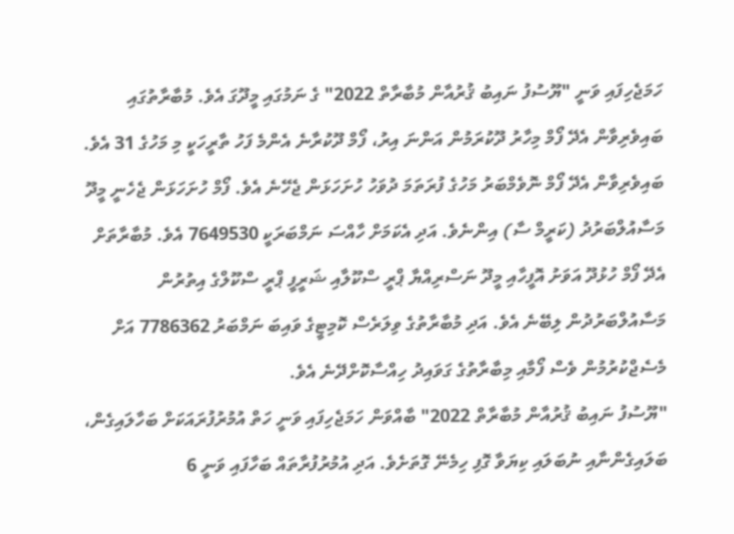ހަމަޖެހިފައި ވަނީ "ޔޫސުފު ނައިބު ޤުރުއާން މުބާރާތް 2022" ގެ ނަމުގައި މީދޫގަ އެވެ. މުބާރާތުގައި ބައިވެރިވާން އެދޭ ފޯމް މިހާރު ދޫކުރަމުން އަންނަ އިރު، ފޯމް ދޫކުރާނެ އެންމެ ފަހު ތާރީހަކީ މި މަހުގެ 31 އެވެ.
ބައިވެރިވާން އެދޭ ފޯމް ނޮވެމްބަރު މަހުގެ ފުރަތަމަ ދުވަހު ހުށަހަޅަން ޖެހޭނެ އެވެ. ފޯމް ހުށަހަޅަން ޖެހެނީ މީދޫ މަސާއުލްބަރުދު (ކަރީމް ސާ) އިންނެވެ. އަދި އެކަމަށް ހާއްސަ ނަމްބަރަކީ 7649530 އެވެ. މުބާރާތަށް އެދޭ ފޯމް ހުޅުދޫ އަވަށު އޮފީހާއި މީދޫ ނަސްރިއްޔާ ޕްރީ ސްކޫލާއި ޝަރީފީ ޕްރީ ސްކޫލްގެ އިތުރުން މަސާއުލްބަރުދުން ލިބޭނެ އެވެ. އަދި މުބާރާތުގެ ވިލަރެސް ކޮމިޓީގެ ވައިބަ ނަމްބަރު 7786362 އަށް މެސެޖްކުރުމުން ވެސް ފޯމާއި މިބާރާތުގެ ގަވައިދު ހިއްސާކޮށްދޭނެ އެވެ.
"ޔޫސުފު ނައިބު ޤުރުއާން މުބާރާތް 2022" ބާއްވަން ހަމަޖެހިފައި ވަނީ ހަތް އުމުރުފުރައަކަށް ބަހާލައިގެން، ބަލައިގެންނާއި ނުބަލައި ކިޔަވާ ގޮފި ހިމެނޭ ގޮތަށެވެ. އަދި އުމުރުފުރާތައް ބަހާފައި ވަނީ 6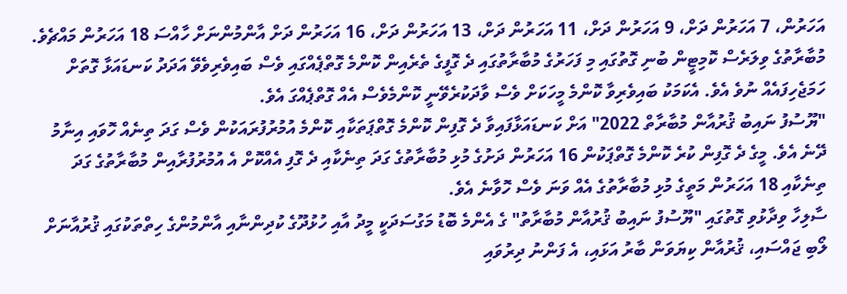އަހަރުން، 7 އަހަރުން ދަށް، 9 އަހަރުން ދަށް، 11 އަހަރުން ދަށް، 13 އަހަރުން ދަށް، 16 އަހަރުން ދަށް އާންމުންނަށް ހާއްސަ 18 އަހަރުން މައްޗެވެ.
މުބާރާތުގެ ވިލަރެސް ކޮމިޓީން ބުނި ގޮތުގައި މި ފަހަރުގެ މުބާރާތުގައި ދެ ގޮފީގެ ތެރެއިން ކޮންމެ ގޮތްޕެއްގައި ވެސް ބައިވެރިވެވޭ އަދަދު ކަނޑައަޅާ ގޮތަށް ހަމަޖެހިފައެއް ނުވެ އެވެ. އެކަމަކު ބައިވެރިވާ ކޮންމެ މީހަކަށް ވެސް ވާދަކުރެވޭނީ ކޮންމެވެސް އެއް ގޮތްޕެއްގަ އެވެ.
"ޔޫސުފު ނައިބު ޤުރުއާން މުބާރާތް 2022" އަށް ކަނޑައަޅާފައިވާ ދެ ގޮފިން ކޮންމެ ގޮތްޕަތަކާއި ކޮންމެ އުމުރުފުރައަކުން ވެސް ގަދަ ތިނެއް ހޮވައި އިނާމު ދޭނެ އެވެ. މީގެ ދެ ގޮފިން ކުރެ ކޮންމެ ގޮތްޕަކުން 16 އަހަރުން ދަށުގެ މުޅި މުބާރާތުގެ ގަދަ ތިނެކާއި ދެ ގޮފި އެއްކޮށް އެ އުމުރުފުރާއިން މުބާރާތުގެ ގަދަ ތިނެކާއި 18 އަހަރުން މަތީގެ މުޅި މުބާރާތުގެ އެއް ވަނަ ވެސް ހޮވާނެ އެވެ.
ސާލިހާ ވިދާޅުވި ގޮތުގައި "ޔޫސުފު ނައިބު ޤުރުއާން މުބާރާތު" ގެ އެންމެ ބޮޑު މަގުސަދަކީ މީދު އާއި ހުޅުދޫގެ ކުދިންނާއި އާންމުންގެ ހިތްތަކުގައި ޤުރުއާނަށް ލޯބި ޖައްސައި، ޤުރުއާން ކިޔަވަން ބާރު އަޅައި، އެ ފަންނު ދިރުވައި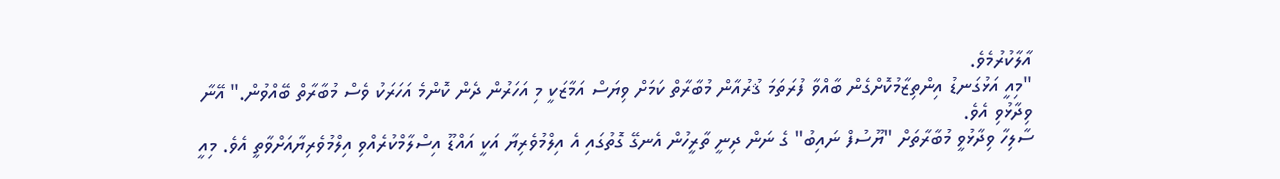އާލާކުރުމެވެ.
"މިއީ އަޅުގަނޑު އިންތިޒާމުކޮށްގެން ބާއްވާ ފުރަތަމަ ޤުރުއާން މުބާރާތް ކަމަށް ވިޔަސް އަމާޒަކީ މި އަހަރުން ދެން ކޮންމެ އަހަރަކު ވެސް މުބާރާތް ބޭއްވުން." އޭނާ ވިދާޅުވި އެވެ.
ސާލިހާ ވިދާޅުވީ މުބާރާތަށް "ޔޫސުފް ނައިބު" ގެ ނަން ދިނީ ތާރީހުން އެނގޭ ގޮތުގައި އެ އިލްމުވެރިޔާ އަކީ އައްޑޫ އިސްލާމްކުރެއްވި އިލްމުވެރިޔާއަށްވާތީ އެވެ. މިއީ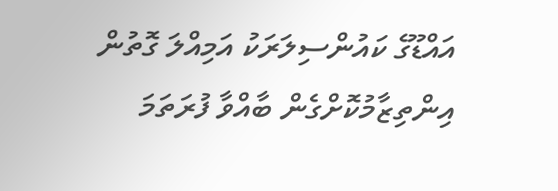އައްޑޫގެ ކައުންސިލަރަކު އަމިއްލަ ގޮތުން އިންތިޒާމުކޮށްގެން ބާއްވާ ފުރަތަމަ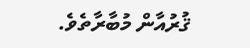ޤުރުއާން މުބާރާތެވެ.